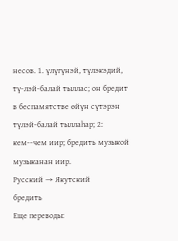несов. 1. үлүгүнэй, түлэкэдий, тү-лэй-балай тыллас; он бредит в беспамятстве өйүн сүтэрэн түлэй-балай тыллаһар; 2: кем--чем иир; бредить музыкой музыканан иир.
Русский → Якутский
бредить
Еще переводы: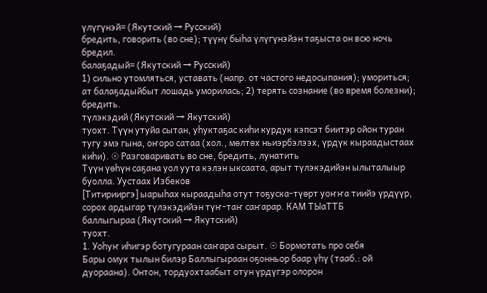үлүгүнэй= (Якутский → Русский)
бредить, говорить (во сне); түүнү быһа үлүгүнэйэн таҕыста он всю ночь бредил.
балаҕадый= (Якутский → Русский)
1) сильно утомляться, уставать (напр. от частого недосыпания); умориться; ат балаҕадыйбыт лошадь уморилась; 2) терять сознание (во время болезни); бредить.
түлэкэдий (Якутский → Якутский)
туохт. Түүн утуйа сытан, уһуктаҕас киһи курдук кэпсэт биитэр ойон туран тугу эмэ гына, оҥоро сатаа (хол., мөлтөх ньиэрбэлээх, үрдүк кыраадыстаах киһи). ☉ Разговаривать во сне, бредить, лунатить
Түүн үөһүн саҕана уол уута кэлэн ыксаата, арыт түлэкэдийэн ылыталыыр буолла. Уустаах Избеков
[Титирииргэ] ыарыһах кыраадыһа отут тоҕуска-түөрт уоҥҥа тиийэ үрдүүр, сорох ардыгар түлэкэдийэн түҥ-таҥ саҥарар. КАМ ТЫаТТБ
баллыгыраа (Якутский → Якутский)
туохт.
1. Уоһуҥ иһигэр ботугураан саҥара сырыт. ☉ Бормотать про себя
Бары омук тылын билэр Баллыгыраан оҕонньор баар үһү (тааб.: ой дуораана). Онтон, тордуохтаабыт отун үрдүгэр олорон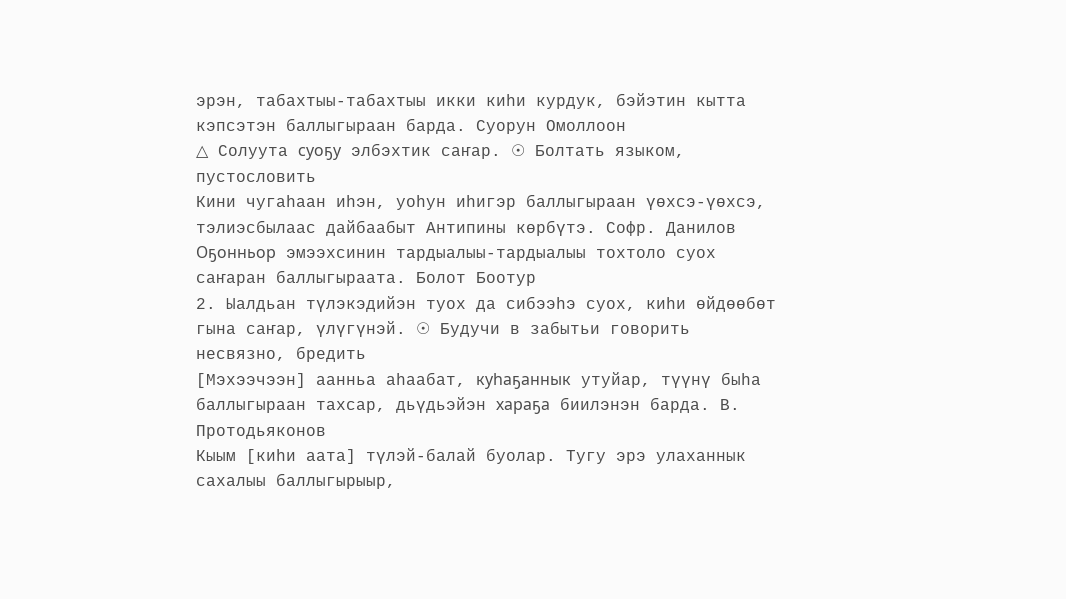эрэн, табахтыы-табахтыы икки киһи курдук, бэйэтин кытта кэпсэтэн баллыгыраан барда. Суорун Омоллоон
△ Солуута суоҕу элбэхтик саҥар. ☉ Болтать языком, пустословить
Кини чугаһаан иһэн, уоһун иһигэр баллыгыраан үөхсэ-үөхсэ, тэлиэсбылаас дайбаабыт Антипины көрбүтэ. Софр. Данилов
Оҕонньор эмээхсинин тардыалыы-тардыалыы тохтоло суох саҥаран баллыгыраата. Болот Боотур
2. Ыалдьан түлэкэдийэн туох да сибээһэ суох, киһи өйдөөбөт гына саҥар, үлүгүнэй. ☉ Будучи в забытьи говорить несвязно, бредить
[Мэхээчээн] аанньа аһаабат, куһаҕаннык утуйар, түүнү быһа баллыгыраан тахсар, дьүдьэйэн хараҕа биилэнэн барда. В. Протодьяконов
Кыым [киһи аата] түлэй-балай буолар. Тугу эрэ улаханнык сахалыы баллыгырыыр,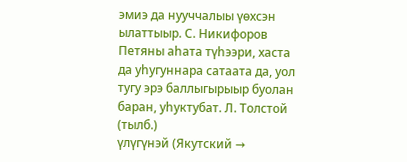эмиэ да нууччалыы үөхсэн ылаттыыр. С. Никифоров
Петяны аһата түһээри, хаста да уһугуннара сатаата да, уол тугу эрэ баллыгырыыр буолан баран, уһуктубат. Л. Толстой (тылб.)
үлүгүнэй (Якутский →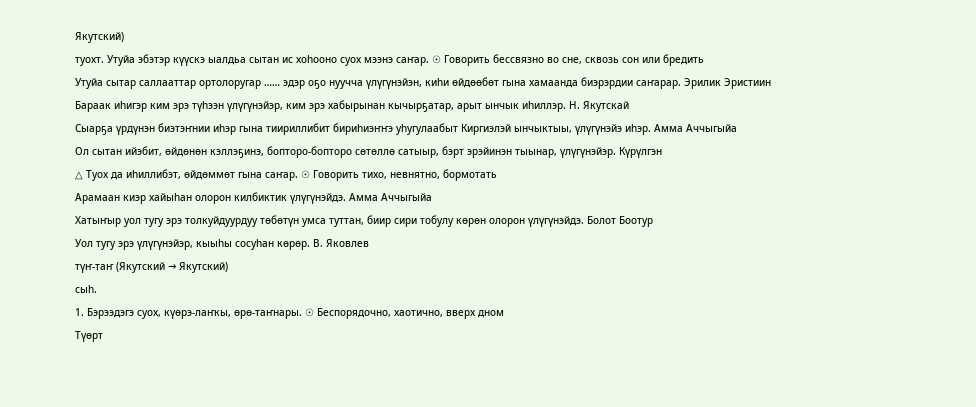Якутский)
туохт. Утуйа эбэтэр күүскэ ыалдьа сытан ис хоһооно суох мээнэ саҥар. ☉ Говорить бессвязно во сне, сквозь сон или бредить
Утуйа сытар саллааттар ортолоругар …… эдэр оҕо нуучча үлүгүнэйэн, киһи өйдөөбөт гына хамаанда биэрэрдии саҥарар. Эрилик Эристиин
Бараак иһигэр ким эрэ түһээн үлүгүнэйэр, ким эрэ хабырынан кычырҕатар, арыт ынчык иһиллэр. Н. Якутскай
Сыарҕа үрдүнэн биэтэҥнии иһэр гына тиириллибит бириһиэҥҥэ уһугулаабыт Киргиэлэй ынчыктыы, үлүгүнэйэ иһэр. Амма Аччыгыйа
Ол сытан ийэбит, өйдөнөн кэллэҕинэ, бопторо-бопторо сөтөллө сатыыр, бэрт эрэйинэн тыынар, үлүгүнэйэр. Күрүлгэн
△ Туох да иһиллибэт, өйдөммөт гына саҥар. ☉ Говорить тихо, невнятно, бормотать
Арамаан киэр хайыһан олорон килбиктик үлүгүнэйдэ. Амма Аччыгыйа
Хатыҥыр уол тугу эрэ толкуйдуурдуу төбөтүн умса туттан, биир сири тобулу көрөн олорон үлүгүнэйдэ. Болот Боотур
Уол тугу эрэ үлүгүнэйэр, кыыһы сосуһан көрөр. В. Яковлев
түҥ-таҥ (Якутский → Якутский)
сыһ.
1. Бэрээдэгэ суох, күөрэ-лаҥкы, өрө-таҥнары. ☉ Беспорядочно, хаотично, вверх дном
Түөрт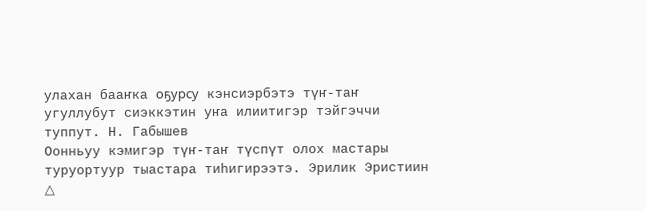улахан бааҥка оҕурсу кэнсиэрбэтэ түҥ-таҥ угуллубут сиэккэтин уҥа илиитигэр тэйгэччи туппут. Н. Габышев
Оонньуу кэмигэр түҥ-таҥ түспүт олох мастары туруортуур тыастара тиһигирээтэ. Эрилик Эристиин
△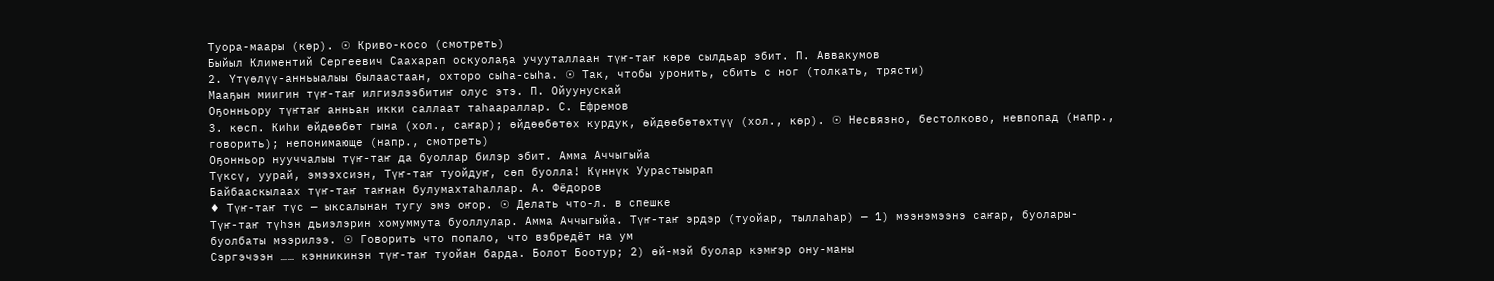Туора-маары (көр). ☉ Криво-косо (смотреть)
Быйыл Климентий Сергеевич Саахарап оскуолаҕа учууталлаан түҥ-таҥ көрө сылдьар эбит. П. Аввакумов
2. Үтүөлүү-анньыалыы былаастаан, охторо сыһа-сыһа. ☉ Так, чтобы уронить, сбить с ног (толкать, трясти)
Мааҕын миигин түҥ-таҥ илгиэлээбитиҥ олус этэ. П. Ойуунускай
Оҕонньору түҥтаҥ анньан икки саллаат таһаараллар. С. Ефремов
3. көсп. Киһи өйдөөбөт гына (хол., саҥар); өйдөөбөтөх курдук, өйдөөбөтөхтүү (хол., көр). ☉ Несвязно, бестолково, невпопад (напр., говорить); непонимающе (напр., смотреть)
Оҕонньор нууччалыы түҥ-таҥ да буоллар билэр эбит. Амма Аччыгыйа
Түксү, уурай, эмээхсиэн, Түҥ-таҥ туойдуҥ, сөп буолла! Күннүк Уурастыырап
Байбааскылаах түҥ-таҥ таҥнан булумахтаһаллар. А. Фёдоров
♦ Түҥ-таҥ түс — ыксалынан тугу эмэ оҥор. ☉ Делать что-л. в спешке
Түҥ-таҥ түһэн дьиэлэрин хомуммута буоллулар. Амма Аччыгыйа. Түҥ-таҥ эрдэр (туойар, тыллаһар) — 1) мээнэмээнэ саҥар, буолары-буолбаты мээрилээ. ☉ Говорить что попало, что взбредёт на ум
Сэргэчээн …… кэнникинэн түҥ-таҥ туойан барда. Болот Боотур; 2) өй-мэй буолар кэмҥэр ону-маны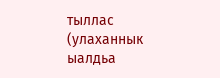тыллас (улаханнык ыалдьа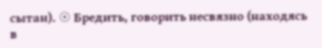сытан). ☉ Бредить, говорить несвязно (находясь в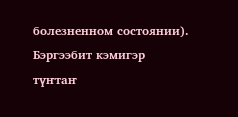болезненном состоянии). Бэргээбит кэмигэр түҥтаҥ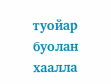туойар буолан хаалла